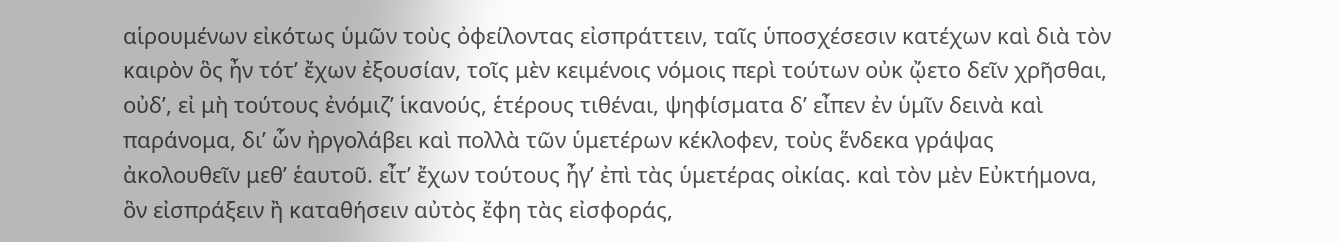αἱρουμένων εἰκότως ὑμῶν τοὺς ὀφείλοντας εἰσπράττειν, ταῖς ὑποσχέσεσιν κατέχων καὶ διὰ τὸν καιρὸν ὃς ἦν τότʼ ἔχων ἐξουσίαν, τοῖς μὲν κειμένοις νόμοις περὶ τούτων οὐκ ᾤετο δεῖν χρῆσθαι, οὐδʼ, εἰ μὴ τούτους ἐνόμιζʼ ἱκανούς, ἑτέρους τιθέναι, ψηφίσματα δʼ εἶπεν ἐν ὑμῖν δεινὰ καὶ παράνομα, διʼ ὧν ἠργολάβει καὶ πολλὰ τῶν ὑμετέρων κέκλοφεν, τοὺς ἕνδεκα γράψας ἀκολουθεῖν μεθʼ ἑαυτοῦ. εἶτʼ ἔχων τούτους ἦγʼ ἐπὶ τὰς ὑμετέρας οἰκίας. καὶ τὸν μὲν Εὐκτήμονα, ὃν εἰσπράξειν ἢ καταθήσειν αὐτὸς ἔφη τὰς εἰσφοράς,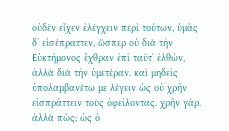οὐδὲν εἶχεν ἐλέγχειν περὶ τούτων, ὑμᾶς δʼ εἰσέπραττεν, ὥσπερ οὐ διὰ τὴν Εὐκτήμονος ἔχθραν ἐπὶ ταῦτʼ ἐλθών, ἀλλὰ διὰ τὴν ὑμετέραν. καὶ μηδεὶς ὑπολαμβανέτω με λέγειν ὡς οὐ χρῆν εἰσπράττειν τοὺς ὀφείλοντας. χρῆν γάρ. ἀλλὰ πῶς; ὡς ὁ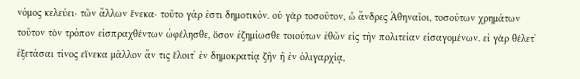νόμος κελεύει· τῶν ἄλλων ἕνεκα· τοῦτο γάρ ἐστι δημοτικόν. οὐ γὰρ τοσοῦτον, ὦ ἄνδρες Ἀθηναῖοι, τοσούτων χρημάτων τοῦτον τὸν τρόπον εἰσπραχθέντων ὠφέλησθε, ὅσον ἐζημίωσθε τοιούτων ἐθῶν εἰς τὴν πολιτείαν εἰσαγομένων. εἰ γὰρ θέλετʼ ἐξετάσαι τίνος εἵνεκα μᾶλλον ἄν τις ἕλοιτʼ ἐν δημοκρατίᾳ ζῆν ἢ ἐν ὀλιγαρχίᾳ,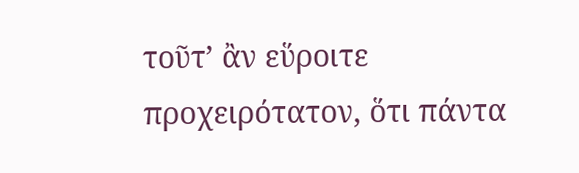τοῦτʼ ἂν εὕροιτε προχειρότατον, ὅτι πάντα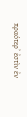πραότερʼ ἐστὶν ἐν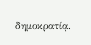δημοκρατίᾳ.